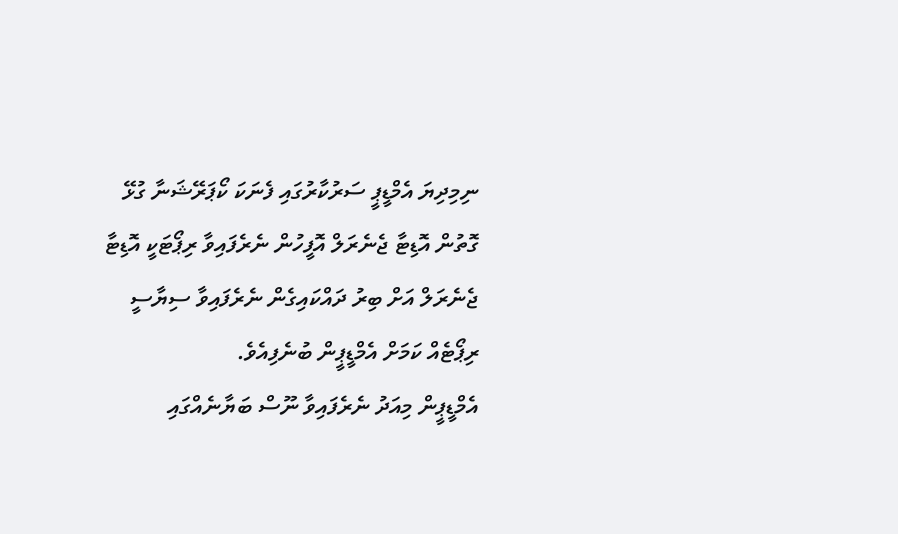ނިމިދިޔަ އެމްޑީޕީ ސަރުކާރުގައި ފެނަކަ ކޯޕަރޭޝަނާ ގުޅޭ ގޮތުން އޮޑިޓާ ޖެނެރަލް އޮފީހުން ނެރެފައިވާ ރިޕޯޓަކީ އޮޑިޓާ ޖެނެރަލް އަށް ބިރު ދައްކައިގެން ނެރެފައިވާ ސިޔާސީ ރިޕޯޓެއް ކަމަށް އެމްޑީޕީން ބުނެފިއެވެ.
އެމްޑީޕީން މިއަދު ނެރެފައިވާ ނޫސް ބަޔާނެއްގައި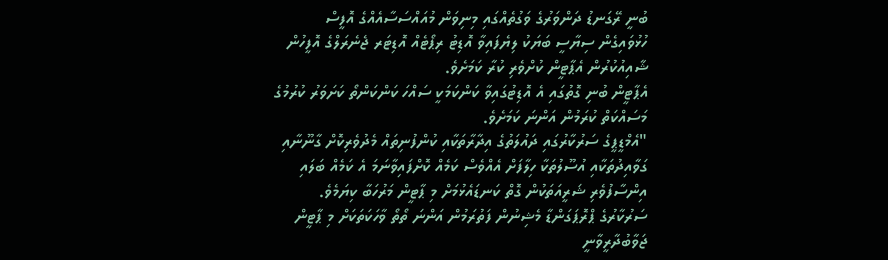ބުނީ ރޭގަނޑު ދަންވަރުގެ ވަގުތެއްގައި މިނިވަން މުއައްސަސާއެއްގެ އޮފީސް ހުޅުވައިގެން ސިޔާސީ ބަޔަކު ލިޔެފައިވާ އޮޑިޓު ރިޕޯޓެއް އޮޑިޓަރ ޖެނެރަލްގެ އޮފީހުން ޝާއިއުކުރުން އެޕާޓީން ކުށްވެރި ކުރާ ކަމަށެވެ.
އެޕާޓީން ބުނި ގޮތުގައި އެ އޮޑިޓުގައިވާ ކަންކަމަކީ ސައްހަ ކަންކަންތޯ ކަށަވަރު ކުރުމުގެ މަސައްކަތް ކުރަމުން އަންނަ ކަމަށެވެ.
"އެމްޑީޕީގެ ސަރުކާރުގައި ދައުލަތުގެ އިދާރާތަކާއި ކުންފުނިތައް މެދުވެރިކޮށް ގާނޫނާއި ގަވާއިދުތަކާއި އުސޫލުތަކާ ހިލާފަށް އެއްވެސް ކަމެއް ކޮށްފައިވާނަމަ އެ ކަމެއް ބަލައި އިންސާފުވެރި ޝަރީއަތަކުން ގޮތް ކަނޑައެޅުމަށް މި ޕާޓީން މަރުހަބާ ކިޔަމެވެ. ސަރުކާރުގެ ޕްރޮޕަގަންޑާ މެޝިނުން ފަތުރަމުން އަންނަ ތޯތޯ ވާހަކަތަކަށް މި ޕާޓީން ޖަވާބުދާރީވާނީ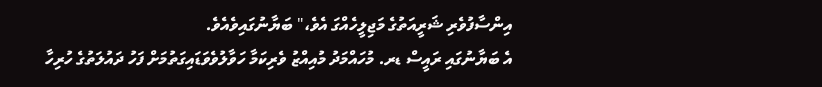އިންސާފުވެރި ޝަރީއަތުގެ މަޖިލީހެއްގަ އެވެ،" ބަޔާނުގައިވެއެވެ.
އެ ބަޔާނުގައި ރައީސް ޑރ. މުހައްމަދު މުއިއްޒު ވެރިކަމާ ހަވާލުވެވަޑައިގަތުމަށް ފަހު ދައުލަތުގެ ހުރިހާ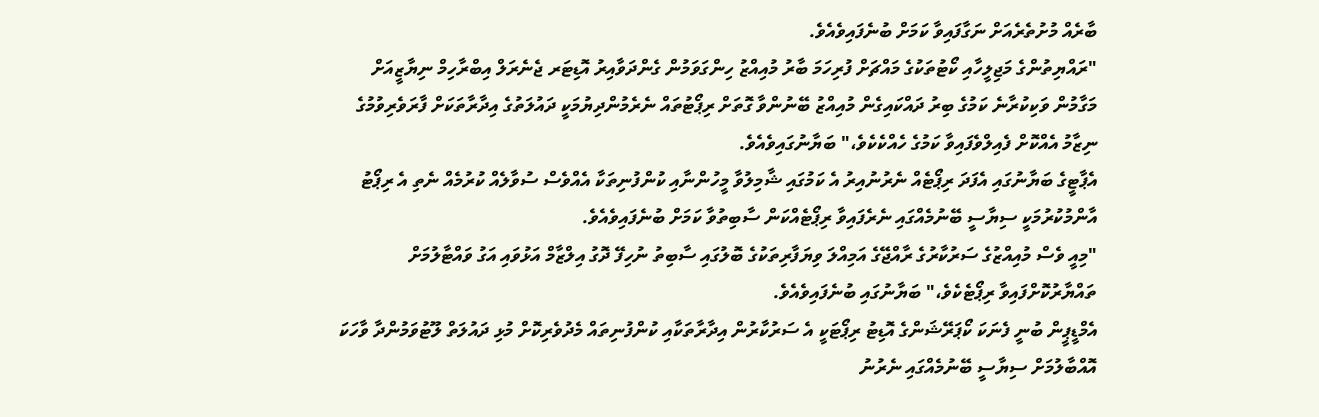ބާރެއް މުށުތެރެއަށް ނަގާފައިވާ ކަމަށް ބުނެފައިވެއެވެ.
"ރައްޔިތުންގެ މަޖިލީހާއި ކޯޓުތަކުގެ މައްޗަށް ފުރިހަމަ ބާރު މުއިއްޒު ހިންގަވަމުން ގެންދަވާއިރު އޮޑިޓަރ ޖެނެރަލް އިބްރާހިމް ނިޔާޒީއަށް މަގާމުން ވަކިކުރާނެ ކަމުގެ ބިރު ދައްކައިގެން މުއިއްޒު ބޭނުންވާ ގޮތަށް ރިޕޯޓުތައް ނެރެމުންދިޔުމަކީ ދައުލަތުގެ އިދާރާތަކަށް ފާރަވެރިވުމުގެ ނިޒާމު އެއްކޮށް ފެއިލްވެފައިވާ ކަމުގެ ހެއްކެކެވެ،" ބަޔާނުގައިވެއެވެ.
އެޕާޓީގެ ބަޔާނުގައި އެފަދަ ރިޕޯޓެއް ނެރުނުއިރު އެ ކަމުގައި ޝާމިލުވާ މީހުންނާއި ކުންފުނިތަކާ އެއްވެސް ސުވާލެއް ކުރުމެއް ނެތި އެ ރިޕޯޓު އާންމުކުރުމަކީ ސިޔާސީ ބޭނުމެއްގައި ނެރެފައިވާ ރިޕޯޓެއްކަން ސާބިތުވާ ކަމަށް ބުނެފައިވެއެވެ.
"މިއީ ވެސް މުއިއްޒުގެ ސަރުކާރުގެ ރާއްޖޭގެ އަމިއްލަ ވިޔަފާރިތަކުގެ ބޮލުގައި ސާބިތު ނުހިފޭ ދޮގު އިލްޒާމް އަޅުވައި އަގު ވައްޓާލުމަށް ތައްޔާރުކޮށްފައިވާ ރިޕޯޓެކެވެ،" ބަޔާނުގައި ބުނެފައިވެއެވެ.
އެމްޑީޕީން ބުނީ ފެނަކަ ކޯޕަރޭޝަންގެ އޮޑިޓު ރިޕޯޓަކީ އެ ސަރުކާރުން އިދާރާތަކާއި ކުންފުނިތައް މެދުވެރިކޮށް މުޅި ދައުލަތް ލޫޓުވަމުންދާ ވާހަކަ އޮއްބާލުމަށް ސިޔާސީ ބޭނުމެއްގައި ނެރުނު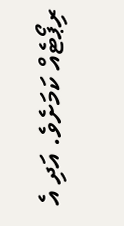ރިޕޯޓެއް ކަމަށެވެ. އަދި އެ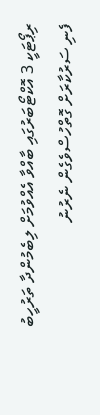ރިޕޯޓަކީ 3 އޮކްޓޯބަރުގައި ބާއްވާ އެއްވުމަށް ލިބެމުންދާ ތަރުހީބު ފެނި ސަރުކާރަށް ގޮތްހުސްވެގެން ނެރުނު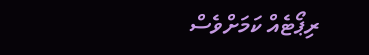ރިޕޯޓެއް ކަމަށްވެސް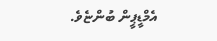އެމްޑީޕީން ބުންޏެވެ.